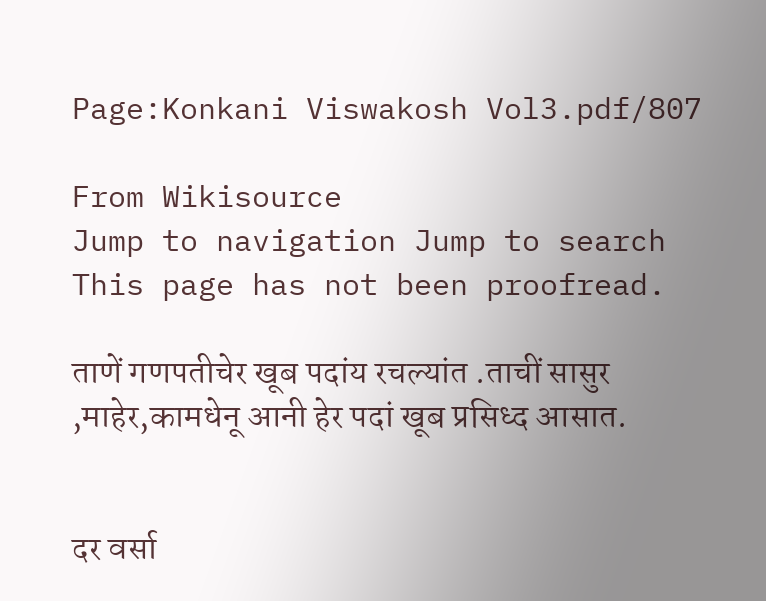Page:Konkani Viswakosh Vol3.pdf/807

From Wikisource
Jump to navigation Jump to search
This page has not been proofread.

ताणें गणपतीचेर खूब पदांय रचल्यांत .ताचीं सासुर ,माहेर,कामधेनू आनी हेर पदां खूब प्रसिध्द आसात.


दर वर्सा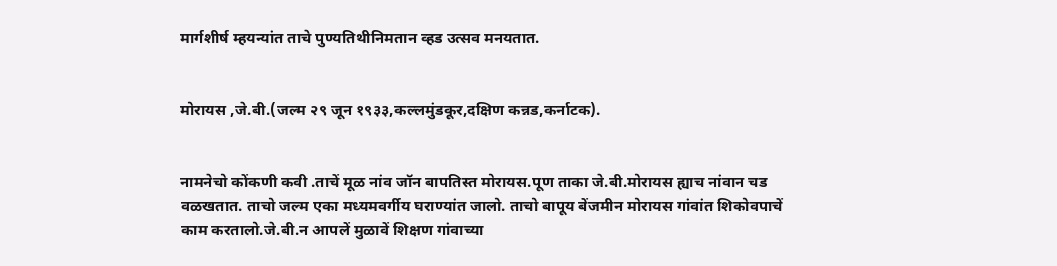मार्गशीर्ष म्हयन्यांत ताचे पुण्यतिथीनिमतान व्हड उत्सव मनयतात.


मोरायस ,जे.बी.(जल्म २९ जून १९३३,कल्लमुंडकूर,दक्षिण कन्नड,कर्नाटक).


नामनेचो कोंकणी कवी .ताचें मूळ नांव जॉन बापतिस्त मोरायस.पूण ताका जे.बी.मोरायस ह्याच नांवान चड वळखतात. ताचो जल्म एका मध्यमवर्गीय घराण्यांत जालो. ताचो बापूय बेंजमीन मोरायस गांवांत शिकोवपाचें काम करतालो.जे.बी.न आपलें मुळावें शिक्षण गांवाच्या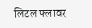लिटल फ्लावर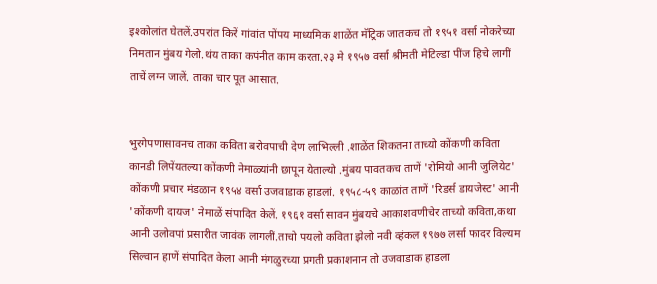इश्कोलांत घेतलें.उपरांत किरें गांवांत पोंपय माध्यमिक शाळेंत मॅट्रिक जातकच तो १९५१ वर्सा नोकरेच्या निमतान मुंबय गेलो.थंय ताका कपंनीत काम करता.२३ मे १९५७ वर्सा श्रीमती मेटिल्डा पींज हिचे लागीं ताचें लग्न जालें. ताका चार पूत आसात.


भुरगेपणासावनच ताका कविता बरोवपाची देण लाभिल्ली .शाळेंत शिकतना ताच्यो कोंकणी कविता कानडी लिपेंयतल्या कोंकणी नेमाळ्यांनी छापून येताल्यो .मुंबय पावतकच ताणें 'रोमियो आनी जुलियेट' कोंकणी प्रचार मंडळान १९५४ वर्सा उजवाडाक हाडलां. १९५८-५९ काळांत ताणें 'रिडर्स डायजेस्ट' आनी 'कोंकणी दायज' नेमाळें संपादित केलें. १९६१ वर्सा सावन मुंबयचे आकाशवणीचेर ताच्यो कविता,कथा आनी उलोवपां प्रसारीत जावंक लागलीं.ताचो पयलो कविता झेलो नवी व्हंकल १९७७ लर्सा फादर विल्यम सिल्वान हाणें संपादित केला आनी मंगळुरच्या प्रगती प्रकाशनान तो उजवाडाक हाडला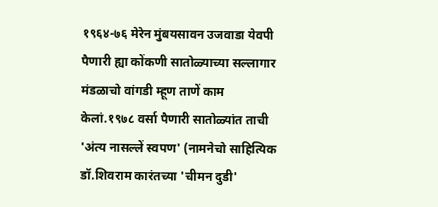१९६४-७६ मेरेन मुंबयसावन उजवाडा येवपी पैणारी ह्या कोंकणी सातोळ्याच्या सल्लागार मंडळाचो वांगडी म्हूण ताणें काम केलां.१९७८ वर्सा पैणारी सातोळ्यांत ताची 'अंत्य नासल्लें स्वपण' (नामनेचो साहित्यिक डॉ.शिवराम कारंतच्या 'चीमन दुडी'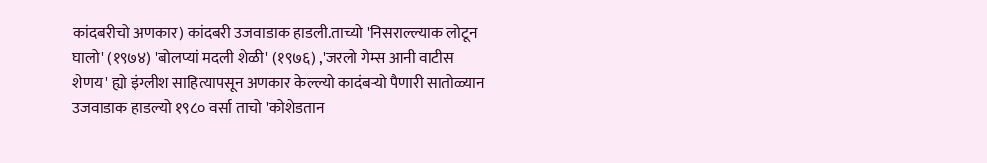कांदबरीचो अणकार) कांदबरी उजवाडाक हाडली.ताच्यो 'निसराल्ल्याक लोटून घालो' (१९७४) 'बोलप्यां मदली शेळी' (१९७६) ,'जरलो गेम्स आनी वाटीस शेणय' ह्यो इंग्लीश साहित्यापसून अणकार केल्ल्यो कादंबऱ्यो पैणारी सातोळ्यान उजवाडाक हाडल्यो १९८० वर्सा ताचो 'कोशेडतान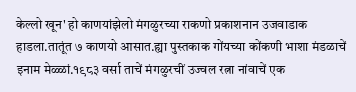केल्लो खून' हो काणयांझेलो मंगळुरच्या राकणो प्रकाशनान उजवाडाक हाडला.तातूंत ७ काणयो आसात.ह्या पुस्तकाक गोंयच्या कोंकणी भाशा मंडळाचें इनाम मेळ्ळां.१९८३ वर्सा ताचें मंगळुरचीं उज्वल रत्ना नांवाचें एक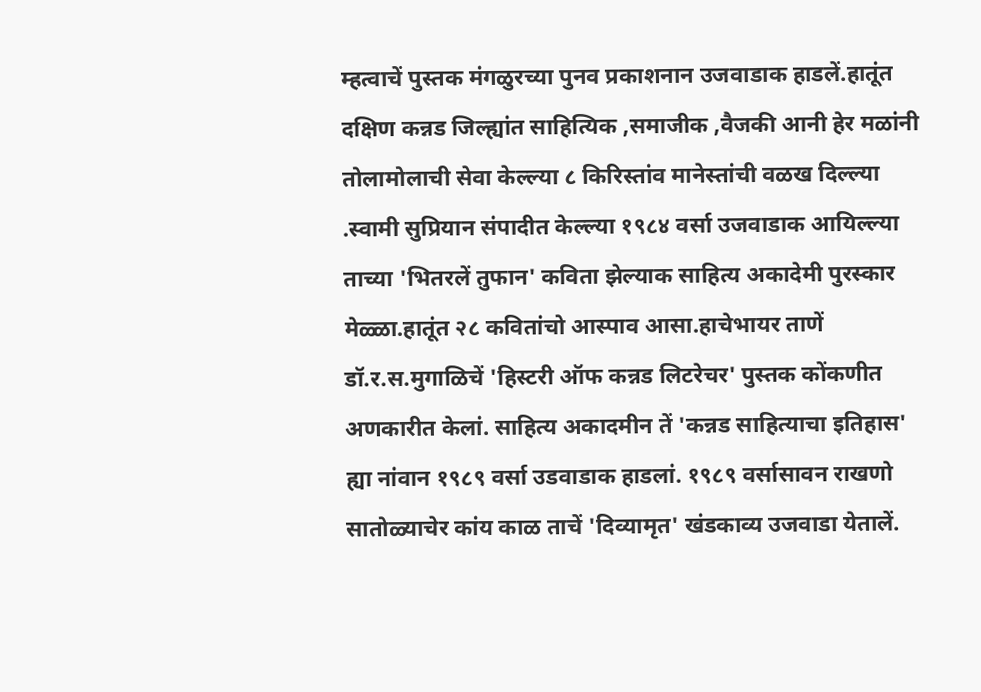म्हत्वाचें पुस्तक मंगळुरच्या पुनव प्रकाशनान उजवाडाक हाडलें.हातूंत दक्षिण कन्नड जिल्ह्यांत साहित्यिक ,समाजीक ,वैजकी आनी हेर मळांनी तोलामोलाची सेवा केल्ल्या ८ किरिस्तांव मानेस्तांची वळख दिल्ल्या .स्वामी सुप्रियान संपादीत केल्ल्या १९८४ वर्सा उजवाडाक आयिल्ल्या ताच्या 'भितरलें तुफान' कविता झेल्याक साहित्य अकादेमी पुरस्कार मेळ्ळा.हातूंत २८ कवितांचो आस्पाव आसा.हाचेभायर ताणें डॉ.र.स.मुगाळिचें 'हिस्टरी ऑफ कन्नड लिटरेचर' पुस्तक कोंकणीत अणकारीत केलां. साहित्य अकादमीन तें 'कन्नड साहित्याचा इतिहास' ह्या नांवान १९८९ वर्सा उडवाडाक हाडलां. १९८९ वर्सासावन राखणो सातोळ्याचेर कांय काळ ताचें 'दिव्यामृत' खंडकाव्य उजवाडा येतालें.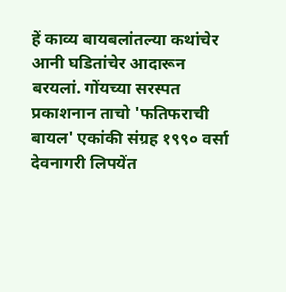हें काव्य बायबलांतल्या कथांचेर आनी घडितांचेर आदारून बरयलां. गोंयच्या सरस्पत प्रकाशनान ताचो 'फतिफराची बायल' एकांकी संग्रह १९९० वर्सा देवनागरी लिपयेंत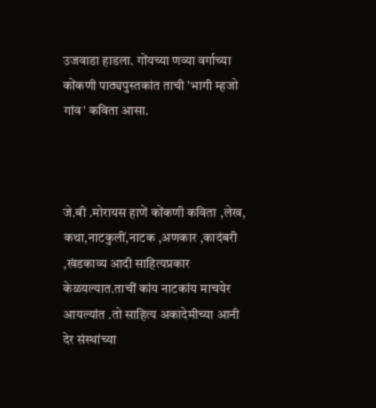उजवाडा हाडला. गोंयच्या णव्या वर्गाच्या कोंकणी पाठ्यपुस्तकांत ताची 'भागी म्हजो गांव' कविता आसा.



जे.बी .मोरायस हाणें कोंकणी कविता ,लेख, कथा,नाटकुलीं,नाटक ,अणकार ,कादंबरी ,खंडकाव्य आदी साहित्यप्रकार केळयल्यात.ताचीं कांय नाटकांय माचयेर आयल्यांत .तो साहित्य अकादेमीच्या आनी देर संस्थांच्या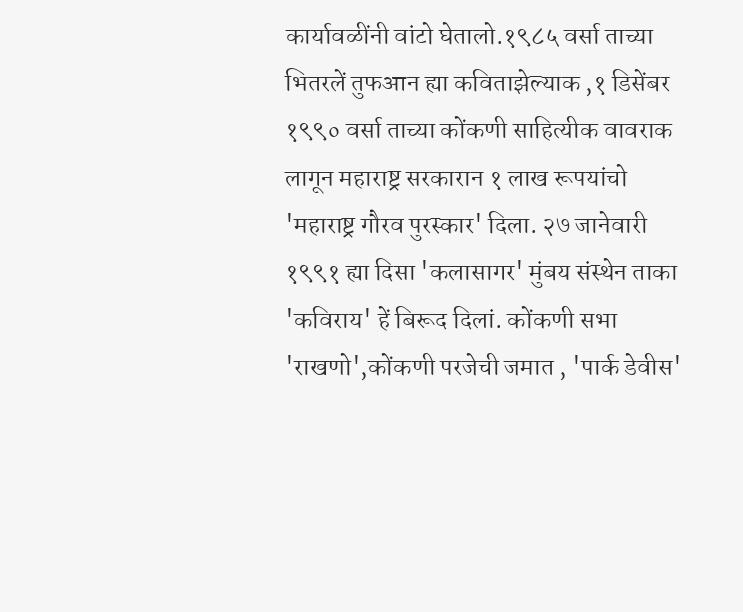कार्यावळींनी वांटो घेतालो.१९८५ वर्सा ताच्या भितरलें तुफआन ह्या कविताझेल्याक ,१ डिसेंबर १९९० वर्सा ताच्या कोंकणी साहित्यीक वावराक लागून महाराष्ट्र सरकारान १ लाख रूपयांचो 'महाराष्ट्र गौरव पुरस्कार' दिला. २७ जानेवारी १९९१ ह्या दिसा 'कलासागर' मुंबय संस्थेन ताका 'कविराय' हें बिरूद दिलां. कोंकणी सभा 'राखणो',कोंकणी परजेची जमात , 'पार्क डेवीस'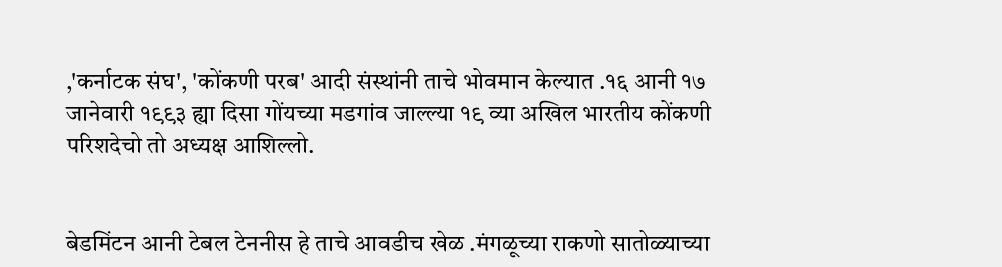,'कर्नाटक संघ', 'कोंकणी परब' आदी संस्थांनी ताचे भोवमान केल्यात .१६ आनी १७ जानेवारी १९९३ ह्या दिसा गोंयच्या मडगांव जाल्ल्या १९ व्या अखिल भारतीय कोंकणी परिशदेचो तो अध्यक्ष आशिल्लो.


बेडमिंटन आनी टेबल टेननीस हे ताचे आवडीच खेळ .मंगळूच्या राकणो सातोळ्याच्या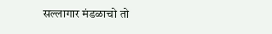सल्लागार मंडळाचो तो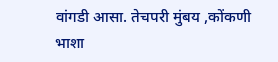वांगडी आसा. तेचपरी मुंबय ,कोंकणी भाशा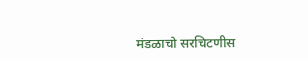मंडळाचो सरचिटणीस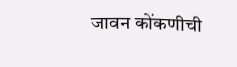जावन कोंकणीची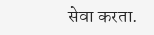सेवा करता.